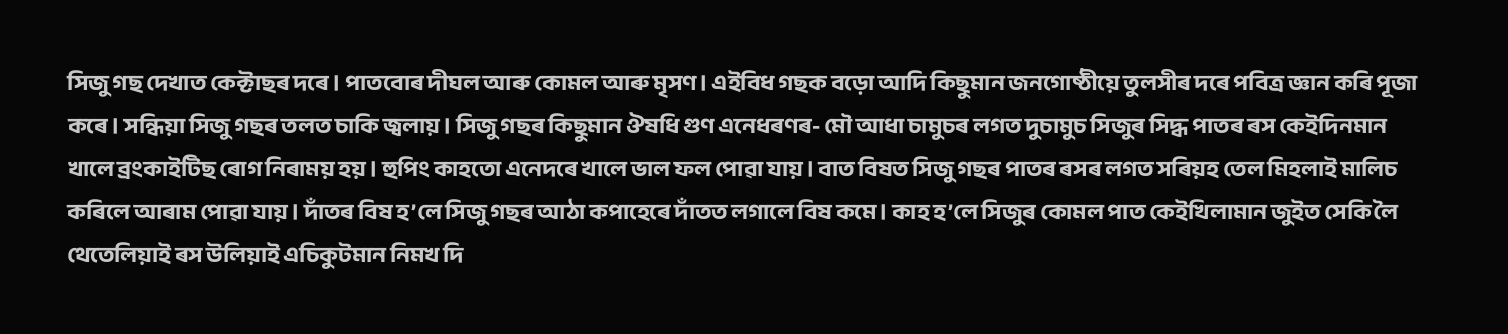সিজু গছ দেখাত কেক্টাছৰ দৰে। পাতবোৰ দীঘল আৰু কোমল আৰু মৃসণ। এইবিধ গছক বড়ো আদি কিছুমান জনগোষ্ঠীয়ে তুলসীৰ দৰে পবিত্ৰ জ্ঞান কৰি পূজা কৰে। সন্ধিয়া সিজু গছৰ তলত চাকি জ্বলায়। সিজু গছৰ কিছুমান ঔষধি গুণ এনেধৰণৰ- মৌ আধা চামুচৰ লগত দুচামুচ সিজুৰ সিদ্ধ পাতৰ ৰস কেইদিনমান খালে ব্ৰংকাইটিছ ৰোগ নিৰাময় হয়। হুপিং কাহতো এনেদৰে খালে ভাল ফল পোৱা যায়। বাত বিষত সিজু গছৰ পাতৰ ৰসৰ লগত সৰিয়হ তেল মিহলাই মালিচ কৰিলে আৰাম পোৱা যায়। দাঁতৰ বিষ হ’লে সিজু গছৰ আঠা কপাহেৰে দাঁতত লগালে বিষ কমে। কাহ হ’লে সিজুৰ কোমল পাত কেইখিলামান জুইত সেকি লৈ থেতেলিয়াই ৰস উলিয়াই এচিকুটমান নিমখ দি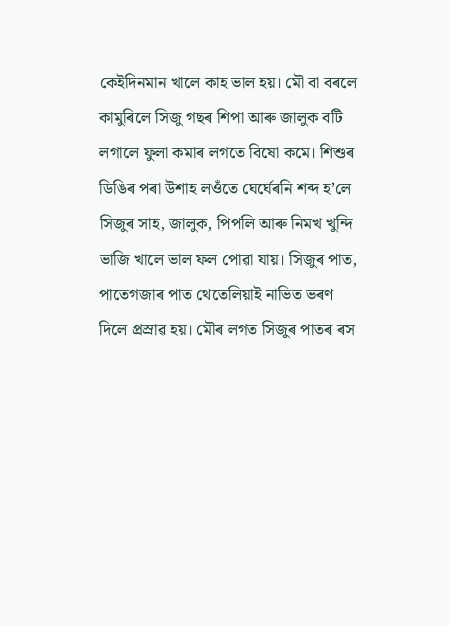কেইদিনমান খালে কাহ ভাল হয়। মৌ বা বৰলে কামুৰিলে সিজু গছৰ শিপা আৰু জালুক বটি লগালে ফুলা কমাৰ লগতে বিষো কমে। শিশুৰ ডিঙিৰ পৰা উশাহ লওঁতে ঘেৰ্ঘেৰনি শব্দ হ’লে সিজুৰ সাহ, জালুক, পিপলি আৰু নিমখ খুন্দি ভাজি খালে ভাল ফল পোৱা যায়। সিজুৰ পাত, পাতেগজাৰ পাত থেতেলিয়াই নাভিত ভৰণ দিলে প্ৰস্ৰাৱ হয়। মৌৰ লগত সিজুৰ পাতৰ ৰস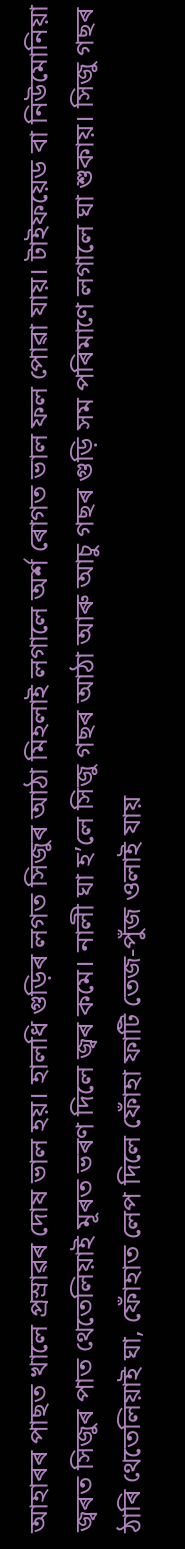আহাৰৰ পাছত খালে প্ৰস্ৰাৱৰ দোষ ভাল হয়। হালধি গুড়িৰ লগত সিজুৰ আঠা মিহলাই লগালে অৰ্শ ৰোগত ভাল ফল পোৱা যায়। টাইফয়েড বা নিউমোনিয়া জ্বৰত সিজুৰ পাত থেতেলিয়াই মূৰত ভৰণ দিলে জ্বৰ কমে। নালী ঘা হ’লে সিজু গছৰ আঠা আৰু আচু গছৰ গুড়ি সম পৰিমাণে লগালে ঘা শুকায়। সিজু গছৰ ঠাৰি থেতেলিয়াই ঘা, ফোঁহাত লেপ দিলে ফোঁহা ফাটি তেজ-পুঁজ ওলাই যায়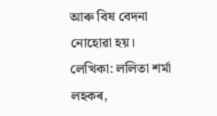আৰু বিষ বেদনা নোহোৱা হয়। লেখিকা: ললিতা শৰ্মা লহকৰ,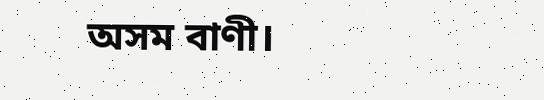অসম বাণী।